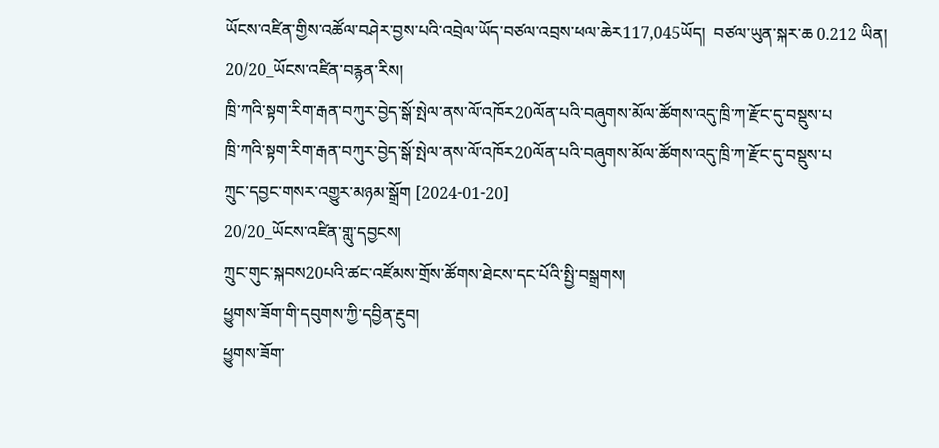ཡོངས་འཛིན་གྱིས་འཚོལ་བཤེར་བྱས་པའི་འབྲེལ་ཡོད་བཙལ་འབྲས་ཕལ་ཆེར117,045ཡོད།  བཙལ་ཡུན་སྐར་ཆ 0.212 ཡིན།
20/20_ཡོངས་འཛིན་བརྙན་རིས།
ཁྲི་ཀའི་སྟག་རིག་རྒན་བཀུར་བྱེད་སྒོ་སྤེལ་ནས་ལོ་འཁོར20ལོན་པའི་བཞུགས་མོལ་ཚོགས་འདུ་ཁྲི་ཀ་རྫོང་དུ་བསྡུས་པ
ཁྲི་ཀའི་སྟག་རིག་རྒན་བཀུར་བྱེད་སྒོ་སྤེལ་ནས་ལོ་འཁོར20ལོན་པའི་བཞུགས་མོལ་ཚོགས་འདུ་ཁྲི་ཀ་རྫོང་དུ་བསྡུས་པ
ཀྲུང་དབྱང་གསར་འགྱུར་མཉམ་སྒྲོག [2024-01-20]
20/20_ཡོངས་འཛིན་གླུ་དབྱངས།
ཀྲུང་གུང་སྐབས20པའི་ཚང་འཛོམས་གྲོས་ཚོགས་ཐེངས་དང་པོའི་སྤྱི་བསྒྲགས།
ཕྱུགས་ཟོག་གི་དབུགས་ཀྱི་དབྱིན་རྔུབ།
ཕྱུགས་ཟོག་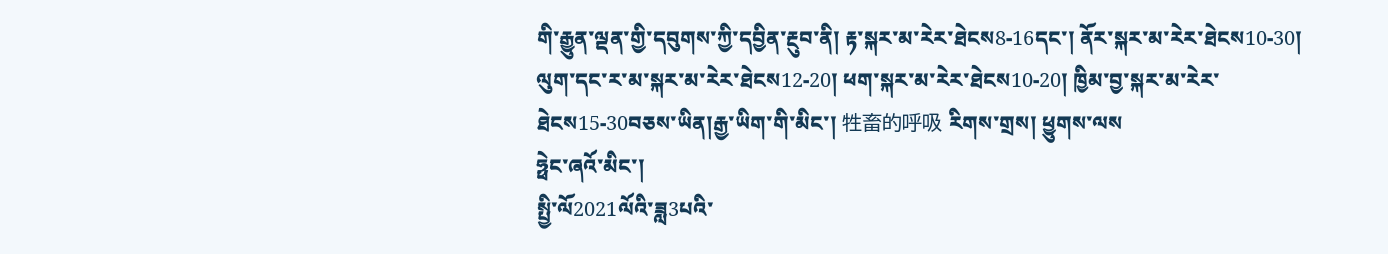གི་རྒྱུན་ལྡན་གྱི་དབུགས་ཀྱི་དབྱིན་རྔུབ་ནི། རྟ་སྐར་མ་རེར་ཐེངས8-16དང་། ནོར་སྐར་མ་རེར་ཐེངས10-30། ལུག་དང་ར་མ་སྐར་མ་རེར་ཐེངས12-20། ཕག་སྐར་མ་རེར་ཐེངས10-20། ཁྱིམ་བྱ་སྐར་མ་རེར་ཐེངས15-30བཅས་ཡིན།རྒྱ་ཡིག་གི་མིང་། 牲畜的呼吸 རིགས་གྲས། ཕྱུགས་ལས
ཧྥེང་ཞའོ་མིང་།
སྤྱི་ལོ2021ལོའི་ཟླ3པའི་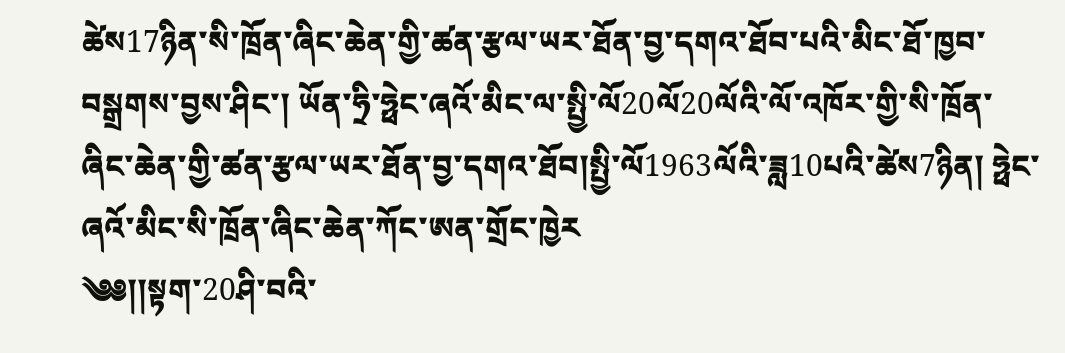ཚེས17ཉིན་སི་ཁྲོན་ཞིང་ཆེན་གྱི་ཚན་རྩལ་ཡར་ཐོན་བྱ་དགའ་ཐོབ་པའི་མིང་ཐོ་ཁྱབ་བསྒྲགས་བྱས་ཤིང་། ཡོན་ཧྲི་ཧྥེང་ཞའོ་མིང་ལ་སྤྱི་ལོ20ལོ20ལོའི་ལོ་འཁོར་གྱི་སི་ཁྲོན་ཞིང་ཆེན་གྱི་ཚན་རྩལ་ཡར་ཐོན་བྱ་དགའ་ཐོབ།སྤྱི་ལོ1963ལོའི་ཟླ10པའི་ཚེས7ཉིན། ཧྥེང་ཞའོ་མིང་སི་ཁྲོན་ཞིང་ཆེན་ཀོང་ཨན་གྲོང་ཁྱེར
༄༅།།སྟག་20ཤི་བའི་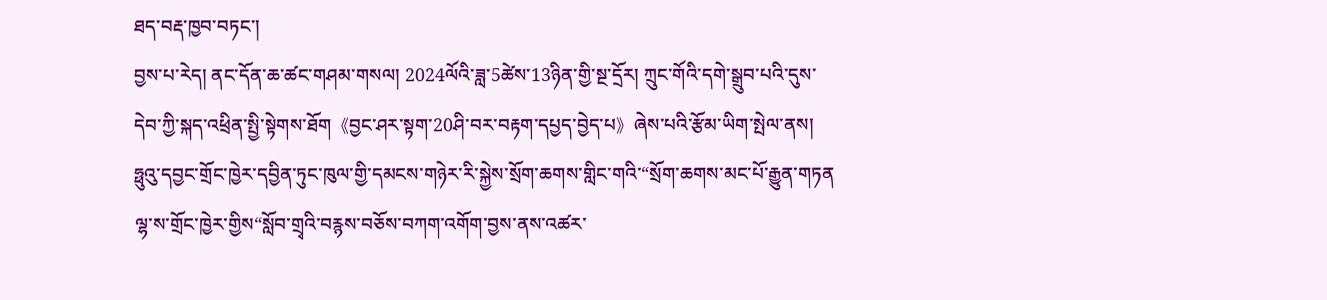ཐད་བརྡ་ཁྱབ་བཏང་།
བྱས་པ་རེད། ནང་དོན་ཆ་ཚང་གཤམ་གསལ། 2024ལོའི་ཟླ་5ཚེས་13ཉིན་གྱི་སྔ་དྲོར། ཀྲུང་གོའི་དགེ་སྒྲུབ་པའི་དུས་དེབ་ཀྱི་སྐད་འཕྲིན་སྤྱི་སྟེགས་ཐོག《བྱང་ཤར་སྟག་20ཤི་བར་བརྟག་དཔྱད་བྱེད་པ》ཞེས་པའི་རྩོམ་ཡིག་སྤེལ་ནས། ཧྥུའུ་དབྱང་གྲོང་ཁྱེར་དབྱིན་ཏུང་ཁུལ་གྱི་དམངས་གཉེར་རི་སྐྱེས་སྲོག་ཆགས་གླིང་གའི་“སྲོག་ཆགས་མང་པོ་རྒྱུན་གཏན
ལྷ་ས་གྲོང་ཁྱེར་གྱིས“སློབ་གྲྭའི་བརྙས་བཅོས་བཀག་འགོག་བྱས་ནས་འཚར་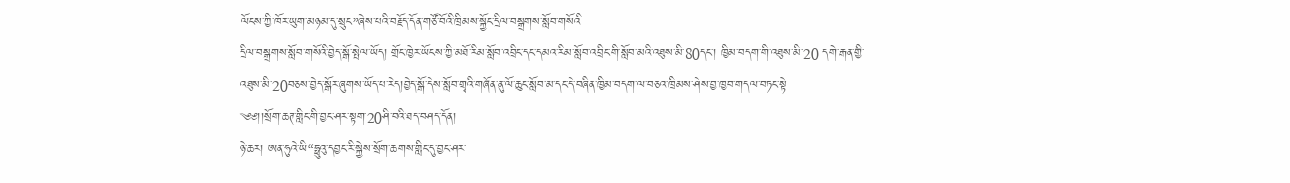ལོངས་ཀྱི་ཁོར་ཡུག་མཉམ་དུ་སྲུང”ཞེས་པའི་བརྗོད་དོན་གཙོ་བོའི་ཁྲིམས་སྐྱོང་དྲིལ་བསྒྲགས་སློབ་གསོའི
དྲིལ་བསྒྲགས་སློབ་གསོའི་བྱེད་སྒོ་སྤེལ་ཡོད། གྲོང་ཁྱེར་ཡོངས་ཀྱི་མཐོ་རིམ་སློབ་འབྲིང་དང་དམའ་རིམ་སློབ་འབྲིང་གི་སློབ་མའི་འཐུས་མི་80དང་། ཁྱིམ་བདག་གི་འཐུས་མི་20 དགེ་རྒན་གྱི་འཐུས་མི་20བཅས་བྱེད་སྒོར་ཞུགས་ཡོད་པ་རེད།བྱེད་སྒོ་དེས་སློབ་གྲྭའི་གཞོན་ནུ་ལོ་ཆུང་སློབ་མ་དང་དེ་བཞིན་ཁྱིམ་བདག་ལ་བཅའ་ཁྲིམས་ཤེས་བྱ་ཁྱབ་གདལ་བཏང་སྟེ
༄༅།།སྲོག་ཆཊ་གླིང་གི་བྱང་ཤར་སྟག་20ཤི་བའི་ཐད་བཤད་དོན།
ཉེ་ཆར། ཨན་ཧུའེ་ཡི“ཧྥུའུ་དབྱང་རི་སྐྱེས་སྲོག་ཆགས་གླིང་དུ་བྱང་ཤར་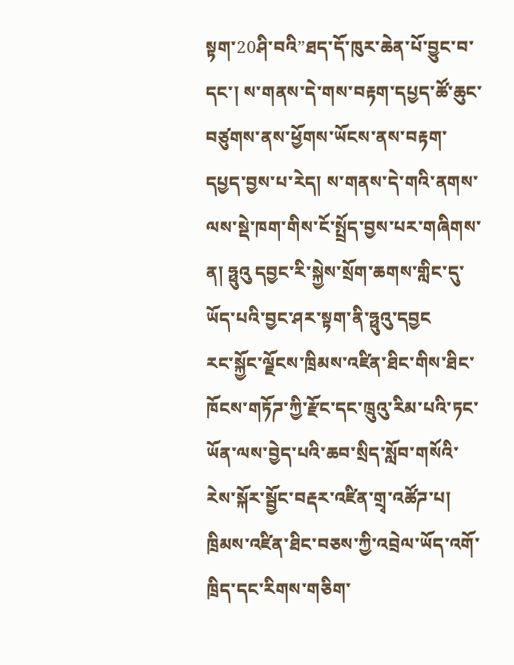སྟག་20ཤི་བའི”ཐད་དོ་ཁུར་ཆེན་པོ་བྱུང་བ་དང་། ས་གནས་དེ་གས་བརྟག་དཔྱད་ཚོ་ཆུང་བཙུགས་ནས་ཕྱོགས་ཡོངས་ནས་བརྟག་དཔྱད་བྱས་པ་རེད། ས་གནས་དེ་གའི་ནགས་ལས་སྡེ་ཁག་གིས་ངོ་སྤྲོད་བྱས་པར་གཞིགས་ན། ཧྥུའུ དབྱང་རི་སྐྱེས་སྲོག་ཆགས་གླིང་དུ་ཡོད་པའི་བྱང་ཤར་སྟག་ནི་ཧྥུའུ་དབྱང
རང་སྐྱོང་ལྗོངས་ཁྲིམས་འཛིན་ཐིང་གིས་ཐིང་ཁོངས་གཏོཌ་ཀྱི་རྫོང་དང་ཁྲུའུ་རིམ་པའི་ཏང་ཡོན་ལས་བྱེད་པའི་ཆབ་སྲིད་སློབ་གསོའི་རེས་སྐོར་སྦྱོང་བརྡར་འཛིན་གྲྭ་འཚོཌ་པ།
ཁྲིམས་འཛིན་ཐིང་བཅས་ཀྱི་འབྲེལ་ཡོད་འགོ་ཁྲིད་དང་རིགས་གཅིག་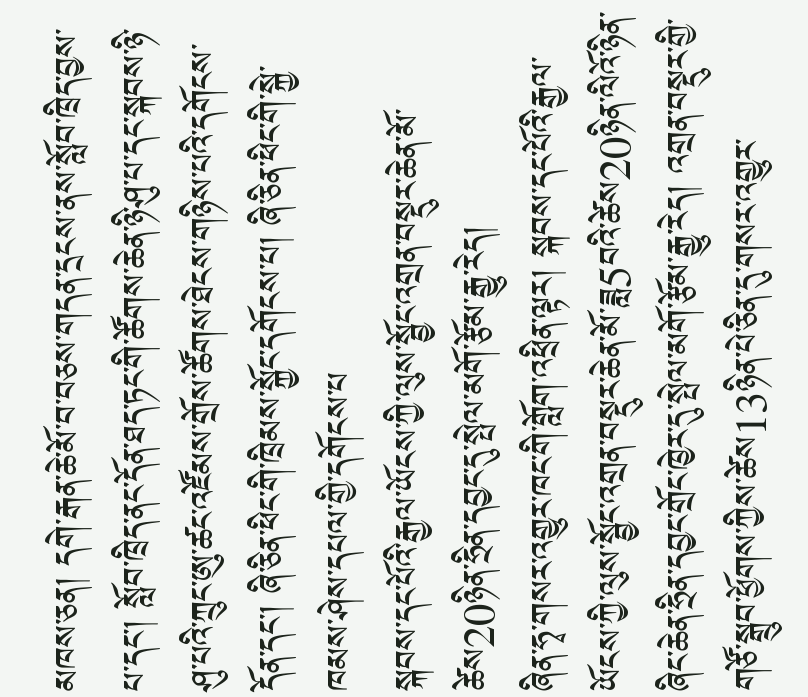མཁས་ཅན། དགེ་རྒན་ཆེ་མོ་བ་བཅས་གདན་དྲངས་ནས་སློབ་ཁྲིད་བྱས་པ་དང་། སློབ་ཁྲིད་ནང་དོན་ཐད་ཏང་གི་ཚོགས་ཆེན་ཉི་ཤུ་པ་དང་སྐབས་ཉི་ཤུ་པའི་ཀྲུང་ཨུ་ཚང་འཛོམས་གྲོས་ཚོགས་ཐེངས་གཉིས་པའི་དགོངས་དོན་དང་། ཞི་ཅིན་ཕིང་གི་ཁྲིམས་སྐྱོང་དགོངས་པ། ཞི་ཅིན་ཕིང་གི་སྐྱེ་ཁམས་ཤེས་དཔལ་གྱི་དགོངས་པ
སྐབས་དང་པོའི་རྒྱལ་ཡོངས་ཀྱི་ལུས་སྦྱོང་འགྲན་བསྡུར་ཆེན་མོ་ཚེས20ཉིན་ཧྲིན་དབྱང་དུ་སྤེལ་མགོ་རྩོམ་རྒྱུ་རེད།
ཞིན་ཧྭ་གསར་འགྱུར་ཁང་གི་གློག་འཕྲིན་ལྟར། སྐབས་དང་པོའི་རྒྱལ་ཡོངས་ཀྱི་ལུས་སྦྱོང་འགྲན་བསྡུར་ཆེན་མོ་ཟླ5བའི་ཚེས20ཉིན་ལིའོ་ཉིན་ཞིང་ཆེན་ཧྲིན་དབྱང་གྲོང་ཁྱེར་དུ་སྤེལ་མགོ་རྩོམ་རྒྱུ་རེད། འགྲན་བསྡུར་གྱི་གཙོ་སྒྲུབ་ཕྱོགས་ཀྱིས་ཚེས13ཉིན་པེ་ཅིན་དུ་གསར་འགྱུར་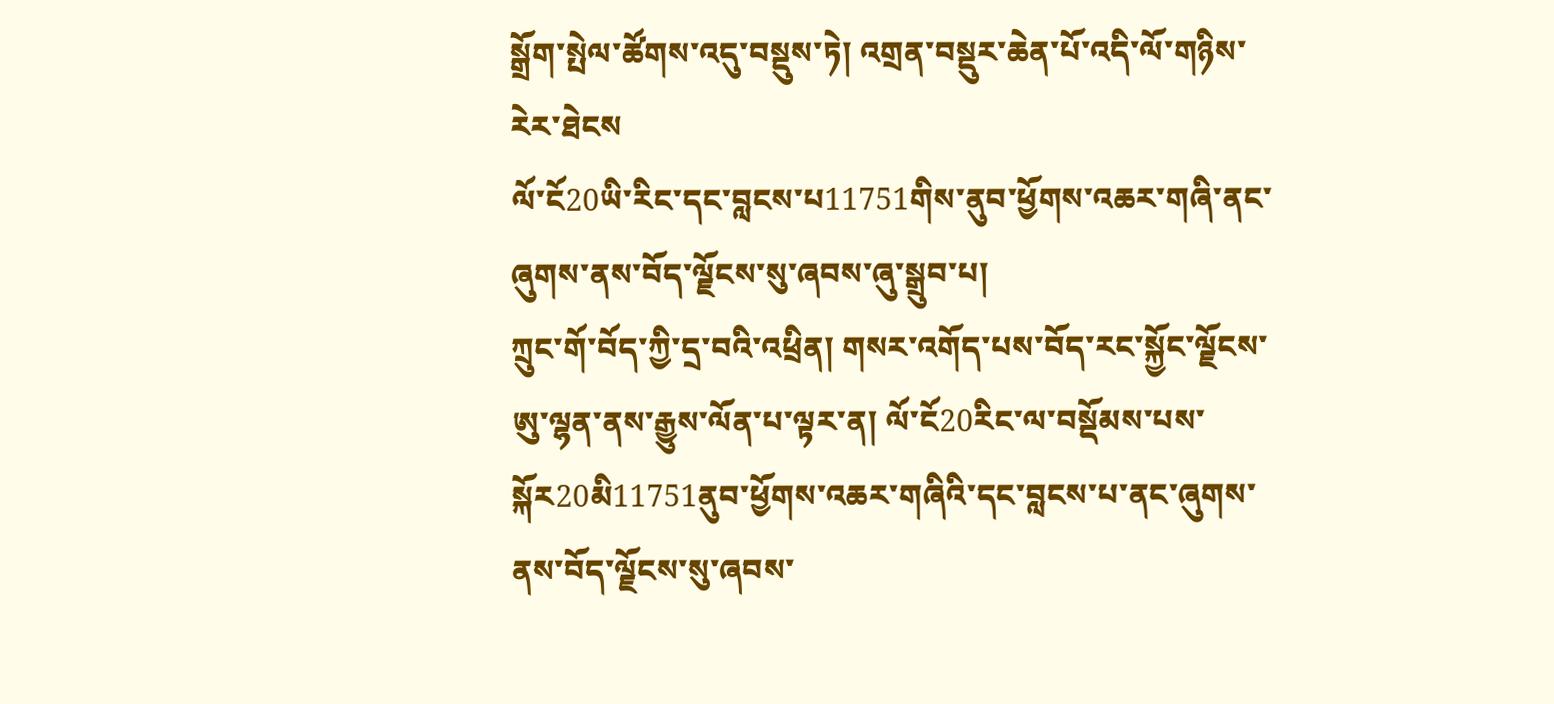སྒྲོག་སྤེལ་ཚོགས་འདུ་བསྡུས་ཏེ། འགྲན་བསྡུར་ཆེན་པོ་འདི་ལོ་གཉིས་རེར་ཐེངས
ལོ་ངོ20ཡི་རིང་དང་བླངས་པ11751གིས་ནུབ་ཕྱོགས་འཆར་གཞི་ནང་ཞུགས་ནས་བོད་ལྗོངས་སུ་ཞབས་ཞུ་སྒྲུབ་པ།
ཀྲུང་གོ་བོད་ཀྱི་དྲ་བའི་འཕྲིན། གསར་འགོད་པས་བོད་རང་སྐྱོང་ལྗོངས་ཨུ་ལྷན་ནས་རྒྱུས་ལོན་པ་ལྟར་ན། ལོ་ངོ20རིང་ལ་བསྡོམས་པས་སྐོར20མི11751ནུབ་ཕྱོགས་འཆར་གཞིའི་དང་བླངས་པ་ནང་ཞུགས་ནས་བོད་ལྗོངས་སུ་ཞབས་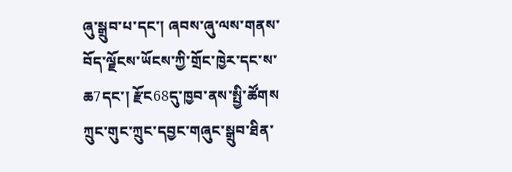ཞུ་སྒྲུབ་པ་དང་། ཞབས་ཞུ་ལས་གནས་བོད་ལྗོངས་ཡོངས་ཀྱི་གྲོང་ཁྱེར་དང་ས་ཆ7དང་། རྫོང68དུ་ཁྱབ་ནས་སྤྱི་ཚོགས
ཀྲུང་གུང་ཀྲུང་དབྱང་གཞུང་སྒྲུབ་ཐིན་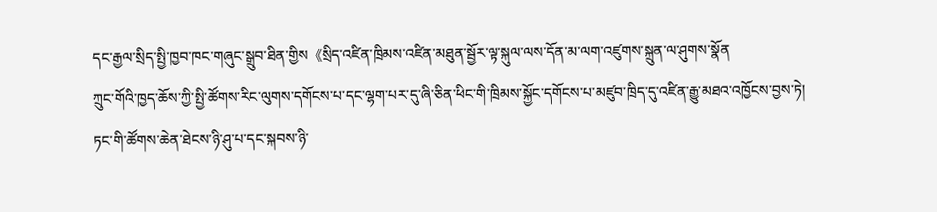དང་རྒྱལ་སྲིད་སྤྱི་ཁྱབ་ཁང་གཞུང་སྒྲུབ་ཐིན་གྱིས《སྲིད་འཛིན་ཁྲིམས་འཛིན་མཐུན་སྦྱོར་ལྟ་སྐུལ་ལས་དོན་མ་ལག་འཛུགས་སྐྲུན་ལ་ཤུགས་སྣོན
ཀྲུང་གོའི་ཁྱད་ཆོས་ཀྱི་སྤྱི་ཚོགས་རིང་ལུགས་དགོངས་པ་དང་ལྷག་པར་དུ་ཞི་ཅིན་ཕིང་གི་ཁྲིམས་སྐྱོང་དགོངས་པ་མཛུབ་ཁྲིད་དུ་འཛིན་རྒྱུ་མཐའ་འཁྱོངས་བྱས་ཏེ། ཏང་གི་ཚོགས་ཆེན་ཐེངས་ཉི་ཤུ་པ་དང་སྐབས་ཉི་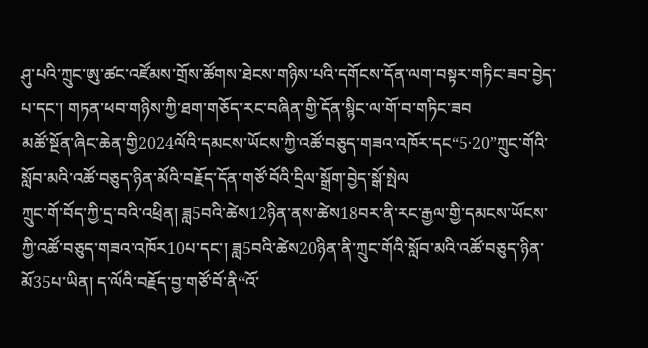ཤུ་པའི་ཀྲུང་ཨུ་ཚང་འཛོམས་གྲོས་ཚོགས་ཐེངས་གཉིས་པའི་དགོངས་དོན་ལག་བསྟར་གཏིང་ཟབ་བྱེད་པ་དང་། གཏན་ཕབ་གཉིས་ཀྱི་ཐག་གཅོད་རང་བཞིན་གྱི་དོན་སྙིང་ལ་གོ་བ་གཏིང་ཟབ
མཚོ་སྔོན་ཞིང་ཆེན་གྱི2024ལོའི་དམངས་ཡོངས་ཀྱི་འཚོ་བཅུད་གཟའ་འཁོར་དང“5·20”ཀྲུང་གོའི་སློབ་མའི་འཚོ་བཅུད་ཉིན་མོའི་བརྗོད་དོན་གཙོ་བོའི་དྲིལ་སྒྲོག་བྱེད་སྒོ་སྤེལ
ཀྲུང་གོ་བོད་ཀྱི་དྲ་བའི་འཕྲིན། ཟླ5བའི་ཚེས12ཉིན་ནས་ཚེས18བར་ནི་རང་རྒྱལ་གྱི་དམངས་ཡོངས་ཀྱི་འཚོ་བཅུད་གཟའ་འཁོར10པ་དང་། ཟླ5བའི་ཚེས20ཉིན་ནི་ཀྲུང་གོའི་སློབ་མའི་འཚོ་བཅུད་ཉིན་མོ35པ་ཡིན། ད་ལོའི་བརྗོད་བྱ་གཙོ་བོ་ནི“འོ་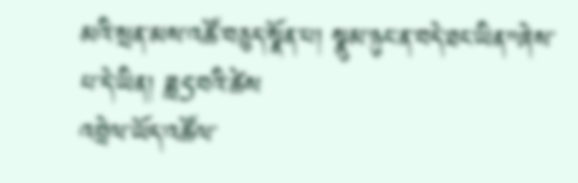མའི་སྲན་མས་འཚོ་བཅུད་སྣོན་པ། སྣུམ་ཉུང་ན་བདེ་ཐང་ཡིན”ཞེས་པ་དེ་ཡིན། ཟླ5བའི་ཚེས
འབྲེལ་ཡོད་འཚོལ་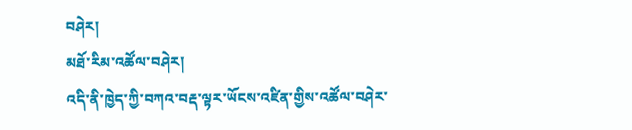བཤེར།
མཐོ་རིམ་འཚོལ་བཤེར།
འདི་ནི་ཁྱེད་ཀྱི་བཀའ་བརྡ་ལྟར་ཡོངས་འཛིན་གྱིས་འཚོལ་བཤེར་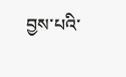བྱས་པའི་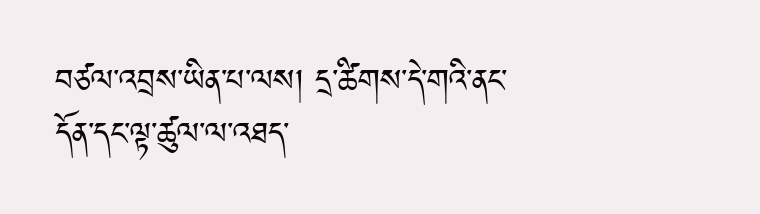བཙལ་འབྲས་ཡིན་པ་ལས། དྲ་ཚིགས་དེ་གའི་ནང་དོན་དང་ལྟ་ཚུལ་ལ་འཐད་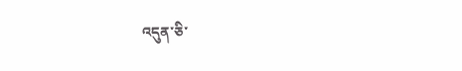འདུན་ཅི་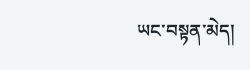ཡང་བསྟན་མེད།